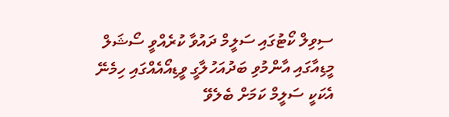ސިވިލް ކޯޓުގައި ސަލީމް ދައުވާ ކުރެއްވީ ސޯޝަލް މީޑިއާގައި އާންމުވި ބަދުއަހުލާގީ ވީޑިއޯއެއްގައި ހިމެނޭ އެކަކީ ސަލީމް ކަމަށް ބެލެވޭ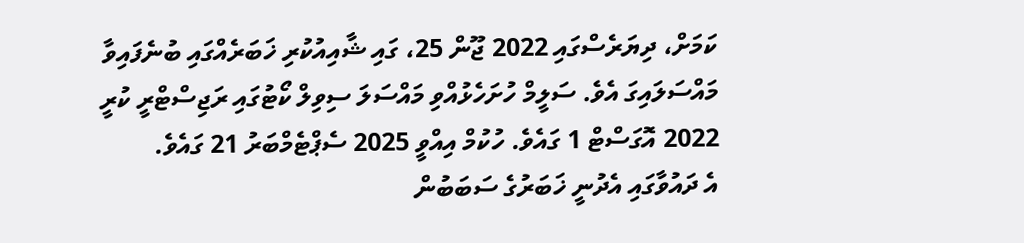ކަމަށް، ދިޔަރެސްގައި 2022 ޖޫން 25، ގައި ޝާއިއުކުރި ޚަބަރެއްގައި ބުނެފައިވާ މައްސަލައިގަ އެވެ. ސަލީމް ހުށަހެޅުއްވި މައްސަލަ ސިވިލް ކޯޓުގައި ރަޖިސްޓްރީ ކުރީ 2022 އޮގަސްޓް 1 ގައެވެ. ހުކުމް އިއްވީ 2025 ސެޕްޓެމްބަރު 21 ގައެވެ.
އެ ދައުވާގައި އެދުނީ ޚަބަރުގެ ސަބަބުން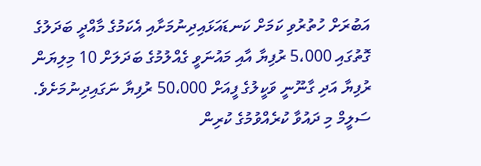އަބުރަށް ހުތުރުވި ކަމަށް ކަނޑައަޅައިދިނުމަށާއި އެކަމުގެ މާއްދީ ބަދަލުގެ ގޮތުގައި 5،000 ރުފިޔާ އާއި މައުނަވީ ގެއްލުމުގެ ބަދަލަށް 10 މިލިޔަން ރުފިޔާ އަދި ގާނޫނީ ވަކީލުގެ ފީއަށް 50،000 ރުފިޔާ ނަގައިދިނުމަށެވެ.
ސަލީމް މި ދައުވާ ކުރެއްވުމުގެ ކުރިން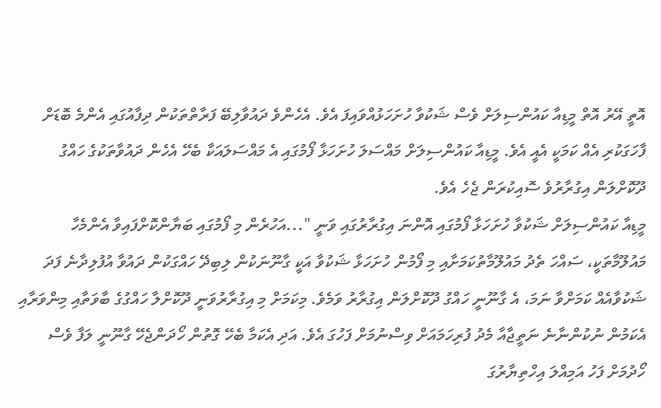އޮތީ އޭރު އޮތް މީޑިއާ ކައުންސިލަށް ވެސް ޝަކުވާ ހުށަހަޅުއްވައިފަ އެވެ. އެހެންވެ ދައުވާލިބޭ ފަރާތްތަކުން ދިފާއުގައި އެންމެ ބޮޑަށް ފާހަގަކުރި އެއް ކަމަކީ އެއީ އެވެ. މީޑިއާ ކައުންސިލަށް މައްސަލަ ހުށަހަޅާ ފޯމުގައި އެ މައްސަލައަކާ ބެހޭ އެހެން ދައުވާތަކުގެ ހައްގު ދޫކޮށްލަން އިގުރާރުވެ ސޮއިކުރަން ޖެހެ އެވެ.
މީޑިއާ ކައުންސިލަށް ޝަކުވާ ހުށަހަޅާ ފޯމުގައި އޮންނަ އިގުރާރުގައި ވަނީ "...އަހުރެން މި ފޯމުގައި ބަޔާންކޮށްފައިވާ އެންމެހާ މައުލޫމާތަކީ، ސައްހަ ތެދު މައުލޫމާތުކަމަށާއި މި ފޯމުން ހުށަހަޅާ ޝަކުވާ އަކީ ގާނޫނަކުން ލިބިދޭ ހައްގަކުން ދައުވާ އުފުލިދާނެ ފަދަ ޝަކުވާއެއް ކަމަށްވާ ނަމަ، އެ ގާނޫނީ ހައްގު ދޫކޮށްލަން އިގުރާރު ވަމެވެ. މިކަމަށް މި އިގުރާރުވަނީ ދޫކޮށްލާ ހައްގުގެ ބާވަތާއި މިންވަރާއި އެކަމުން ނުކުންނާނެ ނަތީޖާއާ މެދު ފުރިހަމައަށް ވިސްނުމަށް ފަހުގަ އެވެ. އަދި އެކަމާ ބެހޭ ގޮތުން ހޯދަންޖެހޭ ގާނޫނީ ލަފާ ވެސް ހޯދުމަށް ފަހު އަމިއްލަ އިހްތިޔާރުގަ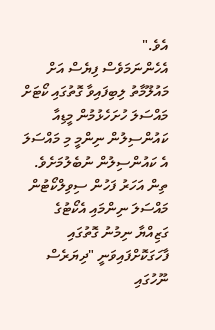އެވެ."
އެހެންނަމަވެސް ފިޔެސް އަށް މައުލޫމާތު ލިބިފައިވާ ގޮތުގައި ކޯޓަށް މައްސަލަ ހުށަހެޅުމުން މީޑިއާ ކައުންސިލުން ނިންމީ މި މައްސަލަ އެ ކައުންސިލުން ނުބެލުމަށެވެ.
ތިން އަހަރު ފަހުން ސިވިލްކޯޓުން މައްސަލަ ނިންމައި އެކޯޓުގެ ގަޒިއްޔާ ނިމުނު ގޮތުގައި ފާހަގަކޮށްފައިވަނީ "ދިޔަރެސް ނޫހުގައި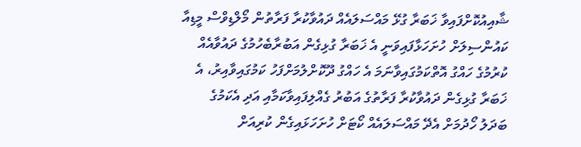ޝާއިއުކޮށްފައިވާ ޚަބަރާ ގުޅޭ މައްސަލައެއް ދައުވާކުރާ ފަރާތުން މޯލްޑިވްސް މީޑިއާ ކައުންސިލަށް ހުށަހަޅާފައިވަނީ އެ ޚަބަރާ ގުޅިގެން އަބުރާބެހުމުގެ ދައުވާއެއް ކުރުމުގެ ހައްގު އޮތްކަމުގައިވާނަމަ އެ ހައްގު ދޫކޮށްލުމަށްފަހު ކަމުގައިވާއިރު، އެ ޚަބަރާ ގުޅިގެން ދައުވާކުރާ ފަރާތުގެ އަބުރު ގެއްލިފައިވާކަމާއި އަދި އެކަމުގެ ބަދަލު ހޯދުމަށް އެދޭ މައްސަލައެއް ކޯޓަށް ހުށަހަޅައިގެން ކުރިއަށް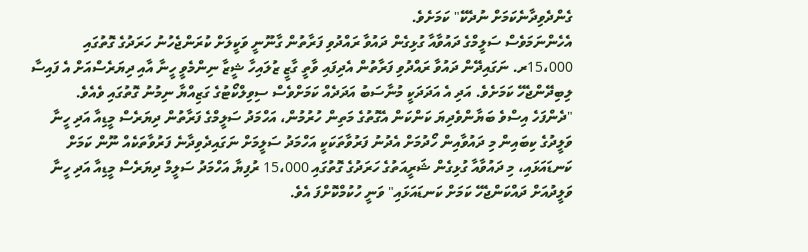ގެންދެވިދާނެކަމަށް ނުދެކޭ" ކަމަށެވެ.
އެހެންނަމަވެސް ސަލީމްގެ ދައުވާއާ ގުޅިގެން ދައުވާ ރައްދުވި ފަރާތުން ގާނޫނީ ވަކީލަށް ކުރަންޖެހުނު ހަރަދުގެ ގޮތުގައި 15،000ރ. ނަގައިދޭން ދައުވާ ރައްދުވި ފަރާތުން އެދިފައި ވާތީ ގާޒީ ޒުލައިހާ ޝީޒާ ނިންމެވީ ހީނާ އާއި ދިޔަރެސްއަށް އެ ފައިސާ ލިބިދޭންޖެހޭ ކަމަށެވެ. އަދި އެ އަދަދަކީ މުނާސަބު އަދަދެއް ކަމަށްވެސް ސިވިލްކޯޓުގެ ގަޒިއްޔާ ނިމުނު ގޮތުގައި ވެއެވެ.
"ދެންފަހެ އިސްވެ ބަޔާންވެދިޔަ ކަންކަން އެގޮތުގެ މަތިން ހުރުމުން، އަހްމަދު ސަލީމްގެ ފަރާތުން ދިޔަރެސް މީޑިއާ އަދި ހީނާ ވަލީދުގެ ކިބައިން މި ދައުވާއިން ހޯދުމަށް އެދުނު ފަރުވާތަކަކީ އަހްމަދު ސަލީމަށް ނަގައިދެވިދާނެ ފަރުވާތަކެއް ނޫން ކަމަށް ކަނޑައަޅައި، މި ދައުވާއާ ގުޅިގެން ޝަރީއަތުގެ ހަރަދުގެ ގޮތުގައި 15،000 ރުފިޔާ އަހްމަދު ސަލީމް ދިޔަރެސް މީޑިއާ އަދި ހީނާ ވަލީދުއަށް ދައްކަންޖެހޭ ކަމަށް ކަނޑައަޅައި" ވަނީ ހުކުމްކޮށްފަ އެވެ.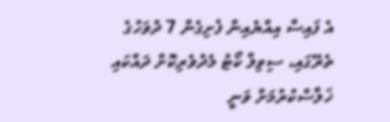އެ ފައިސާ އިއްޔެއިން ފެށިގެން 7 ދުވަހުގެ ތެރޭގައި، ސިވިލް ކޯޓު މެދުވެރިކޮށް ދައްކައި ޚަލާސްކުރުމަށް ވަނީ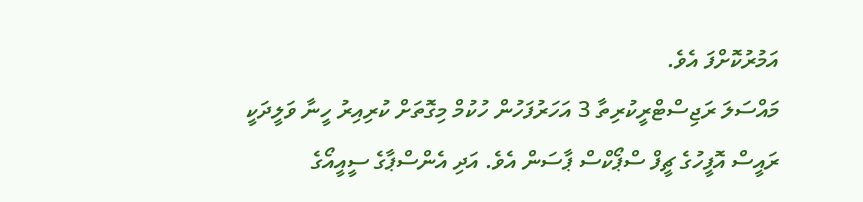އަމުރުކޮށްފަ އެވެ.
މައްސަލަ ރަޖިސްޓްރީކުރިތާ 3 އަހަރުފަހުން ހުކުމް މިގޮތަށް ކުރިއިރު ހީނާ ވަލީދަކީ ރައީސް އޮފީހުގެ ޗީފް ސްޕޯކްސް ޕާސަން އެވެ. އަދި އެންސްޕާގެ ސީއީއޯގެ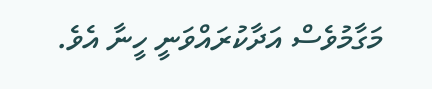މަގާމުވެސް އަދާކުރައްވަނީ ހީނާ އެވެ.